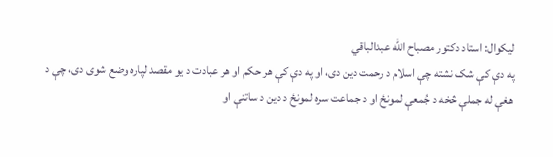لیکوال: استاد دکتور مصباح الله عبدالباقي
په دې کې شک نشته چې اسلام د رحمت دین دی، او په دې کې هر حکم او هر عبادت د یو مقصد لپاره وضع شوی دی، چې د هغې له جملې څخه د جُمعې لمونځ او د جماعت سره لمونځ د دین د ساتنې او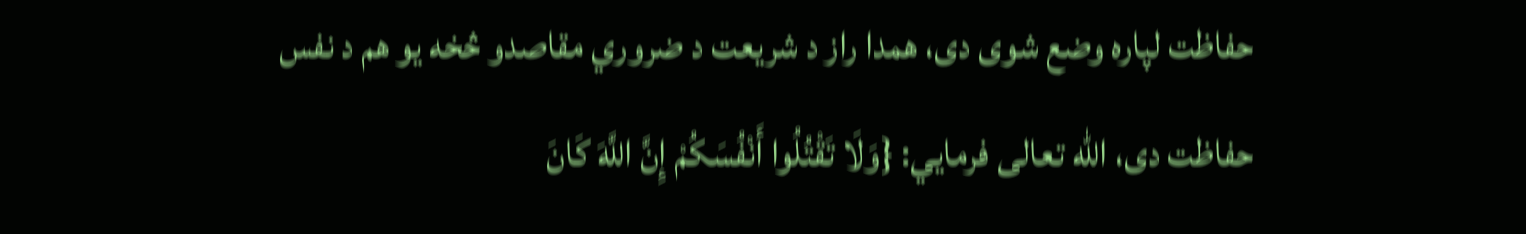حفاظت لپاره وضع شوی دی، همدا راز د شریعت د ضروري مقاصدو څخه یو هم د نفس حفاظت دی، الله تعالی فرمايي: {وَلَا تَقْتُلُوا أَنْفُسَكُمْ إِنَّ اللَّهَ كَانَ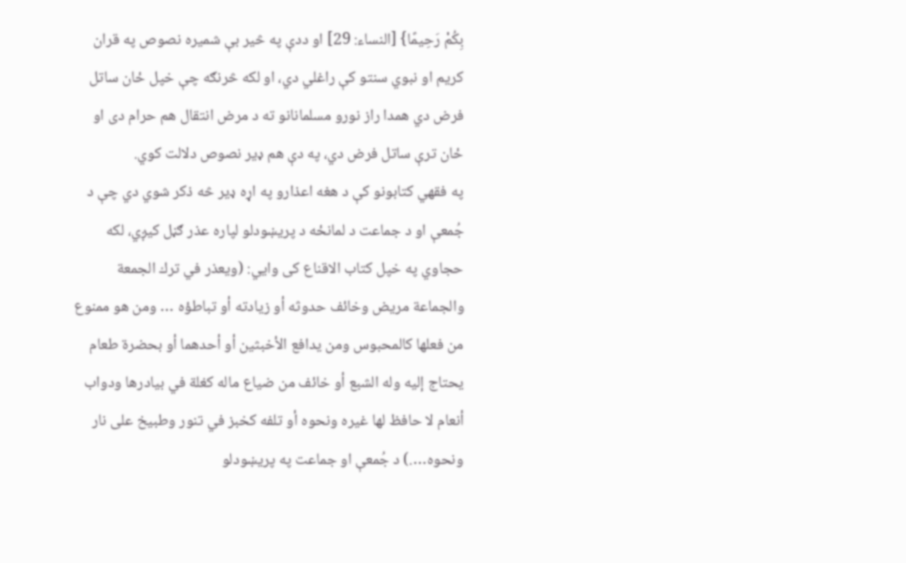بِكُمْ رَحِيمًا} [النساء: 29] او ددې په څیر بې شمیره نصوص په قران کریم او نبوي سنتو کې راغلي دي، او لکه څرنګه چې خپل ځان ساتل فرض دي همدا راز نورو مسلمانانو ته د مرض انتقال هم حرام دی او ځان ترې ساتل فرض دي، په دې هم ډیر نصوص دلالت کوي.
په فقهي کتابونو کې د هغه اعذارو په اړه ډیر څه ذکر شوي دي چې د جُمعې او د جماعت د لمانځه د پریښودلو لپاره عذر ګڼل کیږي، لکه حجاوي په خپل کتاب الاقناع کی وايي: (ويعذر في ترك الجمعة والجماعة مريض وخائف حدوثه أو زيادته أو تباطؤه … ومن هو ممنوع من فعلها كالمحبوس ومن يدافع الأخبثين أو أحدهما أو بحضرة طعام يحتاج إليه وله الشبع أو خائف من ضياع ماله كغلة في بيادرها ودواب أنعام لا حافظ لها غيره ونحوه أو تلفه كخبز في تنور وطبيخ على نار ونحوه….) د جُمعې او جماعت په پریښودلو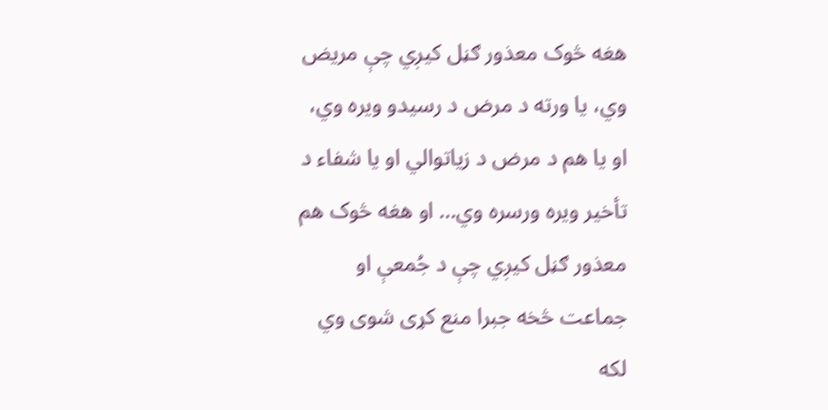هغه څوک معذور ګڼل کیږي چې مریض وي، یا ورته د مرض د رسیدو ویره وي، او یا هم د مرض د زیاتوالي او یا شفاء د تأخیر ویره ورسره وي… او هغه څوک هم معذور ګڼل کیږي چې د جُمعې او جماعت څخه جبرا منع کړی شوی وي لکه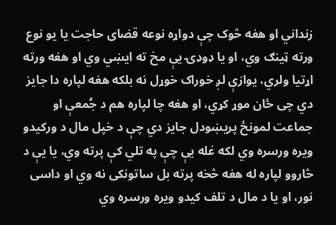زنداني او هغه څوک چې دواړه نوعه قضای حاجت یا یو نوع ورته ټینګ وي، او یا ډوډۍ یې مخ ته ایښي وي او هغه ورته اړتیا ولري، یوازې لږ خوراک خوړل نه بلکه هغه لپاره دا جایز دي چی ځان موړ کړي، او هغه چا لپاره هم د جُمعې او جماعت لمونځ پريښودل جایز دي چې د خپل مال د ورکیدو ویره ورسره وي لکه غله یې چې په تلي کې پرته وي، یا یې د څاروو لپاره له هغه څخه پرته بل ساتونکی نه وي او داسی نور، او یا د مال د تلف کیدو ویره ورسره وي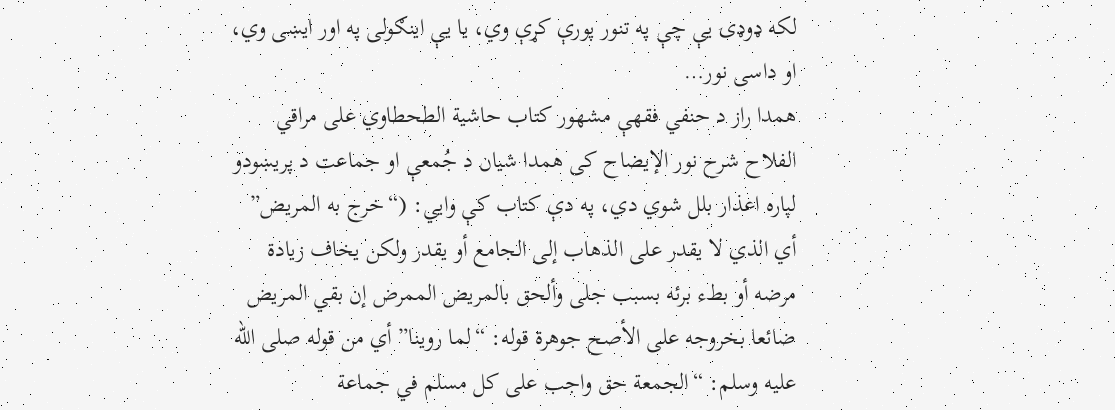لکه ډوډۍ یې چې په تنور پورې کړې وي، یا یې اینګولی په اور ایښی وي، او داسی نور…
همدا راز د حنفي فقهې مشهور کتاب حاشية الطحطاوي على مراقي الفلاح شرح نور الإيضاح کی همدا شیان د جُمعې او جماعت د پریښودو لپاره اعذار بلل شوي دي، په دې کتاب کې وايي: (“خرج به المريض” أي الذي لا يقدر على الذهاب إلى الجامع أو يقدر ولكن يخاف زيادة مرضه أو بطء برئه بسبب جلى وألحق بالمريض الممرض إن بقي المريض ضائعا بخروجه على الأصح جوهرة قوله: “لما روينا” أي من قوله صلى الله عليه وسلم: “الجمعة حق واجب على كل مسلم في جماعة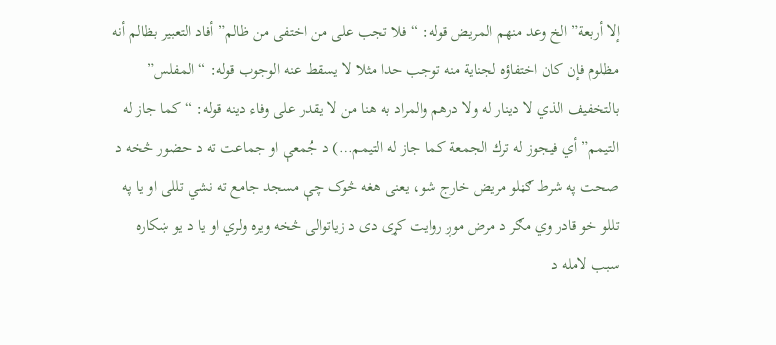إلا أربعة” الخ وعد منهم المريض قوله: “فلا تجب على من اختفى من ظالم” أفاد التعبير بظالم أنه مظلوم فإن كان اختفاؤه لجناية منه توجب حدا مثلا لا يسقط عنه الوجوب قوله: “المفلس” بالتخفيف الذي لا دينار له ولا درهم والمراد به هنا من لا يقدر على وفاء دينه قوله: “كما جاز له التيمم” أي فيجوز له ترك الجمعة كما جاز له التيمم…) د جُمعې او جماعت ته د حضور څخه د صحت په شرط ګڼلو مریض خارج شو، یعنی هغه څوک چې مسجد جامع ته نشي تللی او یا په تللو خو قادر وي مګر د مرض موږ روایت کړی دی د زیاتوالی څخه ویره ولري او یا د یو ښکاره سبب لامله د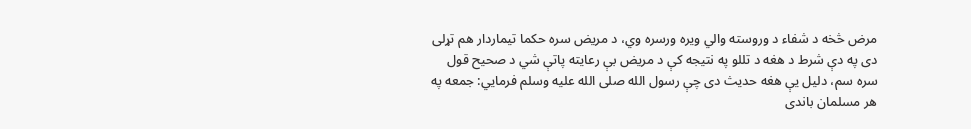مرض څخه د شفاء د وروسته والي ویره ورسره وي، د مریض سره حکما تیماردار هم تړلی دی په دې شرط د هغه د تللو په نتیجه کې د مریض بې رعایته پاتې شي د صحیح قول سره سم، دلیل یې هغه حدیث دی چې رسول الله صلی الله علیه وسلم فرمایي: جمعه په هر مسلمان باندی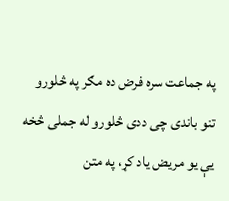په جماعت سره فرض ده مګر په څلورو تنو باندی چی ددی څلورو له جملی څخه یې یو مریض یاد کړ، په متن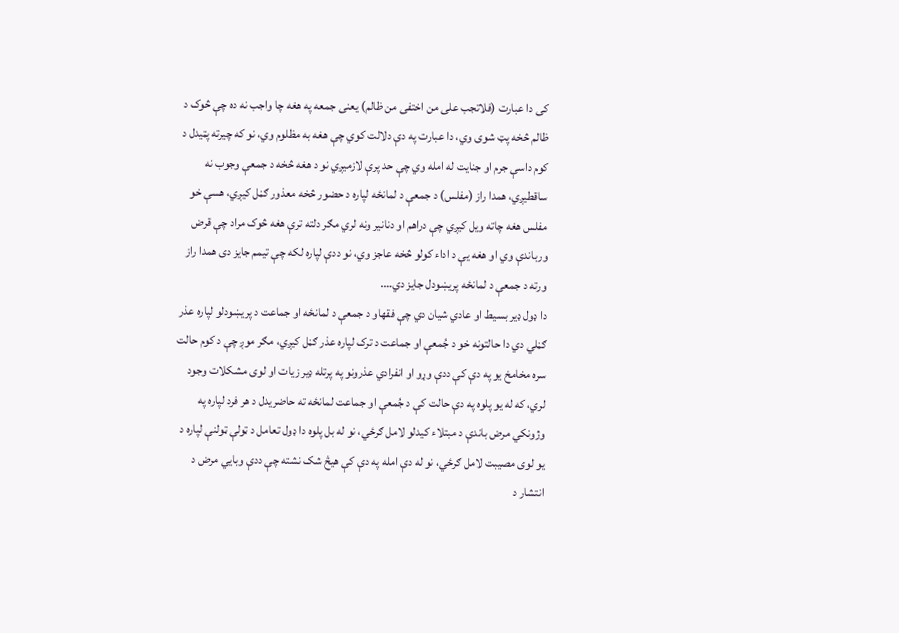کی دا عبارت (فلاتجب علی من اختفی من ظالم) یعنی جمعه په هغه چا واجب نه ده چې څوک د ظالم څخه پټ شوی وي، دا عبارت په دې دلالت کوي چې هغه به مظلوم وي، نو که چیرته پټیدل د کوم داسې جرم او جنایت له امله وي چې حد پرې لازمیږي نو د هغه څخه د جمعې وجوب نه ساقطیږي، همدا راز (مفلس) د جمعې د لمانځه لپاره د حضور څخه معذور ګڼل کیږي، هسې خو مفلس هغه چاته ویل کیږي چې دراهم او دنانیر ونه لري مګر دلته ترې هغه څوک مراد چې قرض ورباندې وي او هغه یې د اداء کولو څخه عاجز وي، نو ددې لپاره لکه چې تیمم جایز دی همدا راز ورته د جمعې د لمانځه پریښودل جایز دي….
دا ډول ډیر بسیط او عادي شیان دي چې فقهاو د جمعې د لمانځه او جماعت د پریښودلو لپاره عذر ګڼلي دي دا حالتونه خو د جُمعې او جماعت د ترک لپاره عذر ګڼل کیږي، مګر موږ چې د کوم حالت سره مخامخ یو په دې کې ددې وړو او انفرادي عذرونو په پرتله ډیر زیات او لوی مشکلات وجود لري، که له یو پلوه په دې حالت کې د جُمعې او جماعت لمانځه ته حاضریدل د هر فرد لپاره په وژونکي مرض باندې د مبتلاء کیدلو لامل ګرځي، نو له بل پلوه دا ډول تعامل د ټولې ټولنې لپاره د یو لوی مصیبت لامل ګرځي، نو له دې امله په دې کې هیڅ شک نشته چې ددې وبایي مرض د انتشار د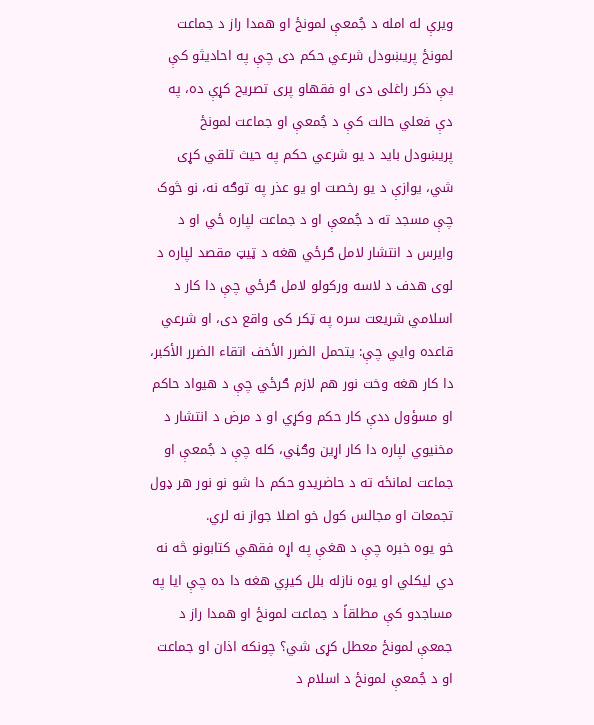ویرې له امله د جُمعې لمونځ او همدا راز د جماعت لمونځ پریښودل شرعي حکم دی چې په احادیثو کې یې ذکر راغلی دی او فقهاو پری تصریح کړې ده، په دې فعلي حالت کې د جُمعې او جماعت لمونځ پریښودل باید د یو شرعي حکم په حیث تلقي کړی شي، یوازې د یو رخصت او یو عذر په توګه نه، نو څوک چې مسجد ته د جُمعې او د جماعت لپاره ځي او د وایرس د انتشار لامل ګرځي هغه د ټیټ مقصد لپاره د لوی هدف د لاسه ورکولو لامل ګرځي چې دا کار د اسلامي شریعت سره په ټکر کی واقع دی، او شرعي قاعده وايي چې: یتحمل الضرر الأخف اتقاء الضرر الأکبر، دا کار هغه وخت نور هم لازم ګرځي چې د هیواد حاکم او مسؤول ددې کار حکم وکړي او د مرض د انتشار د مخنیوي لپاره دا کار اړین وګڼي، کله چې د جُمعې او جماعت لمانځه ته د حاضریدو حکم دا شو نو نور هر ډول تجمعات او مجالس کول خو اصلا جواز نه لري.
خو یوه خبره چې د هغې په اړه فقهي کتابونو څه نه دي لیکلي او یوه نازله بلل کیږي هغه دا ده چې ایا په مساجدو کې مطلقاً د جماعت لمونځ او همدا راز د جمعې لمونځ معطل کړی شي؟ چونکه اذان او جماعت او د جُمعې لمونځ د اسلام د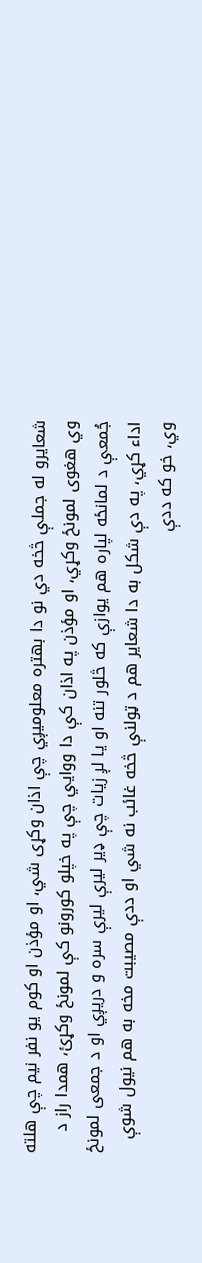شعایرو له جملې څخه دي نو دا بهتره معلومیږي چې اذان وکړی شي، او مؤذن او کوم یو نفر نیم چې هلته وي هغوى لمونځ وکړي، او مؤذن په اذان کې دا ووايي چې په خپلو کورونو کې لمونځ وکړئ، همدا راز د جُمعې د لمانځه لپاره هم یوازې که څلور تنه او یا لږ زیات چې ډیر لیرې لیرې سره و دریږي او د جمعی لمونځ اداء کړي، په دې شکل به دا شعایر هم د ټولنې څخه غائب نه شي او ددې مصیبت مخه به هم نیول شوې وي، خو که ددې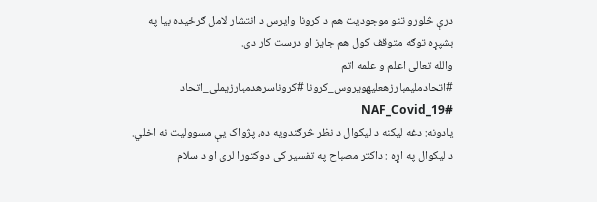درې څلورو تنو موجودیت هم د کرونا وایرس د انتشار لامل ګرځیده بیا په بشپړه توګه متوقف کول هم جایز او درست کار دی.
والله تعالی اعلم و علمه اتم
#اتحادملیمبارزهعليهویروس_كرونا #کروناسرهدمبارزیملی_اتحاد #NAF_Covid_19
يادونه: دغه ليکنه د ليکوال د نظر څرګندويه ده، پژواک يې مسووليت نه اخلي.
د لیکوال په اړه : داکتر مصباح په تفسیر کی دوکتورا لری او د سلام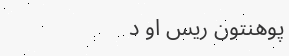پوهنتون ریس او د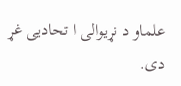علماو د نړیوالی ا تحادیی غړ دی.